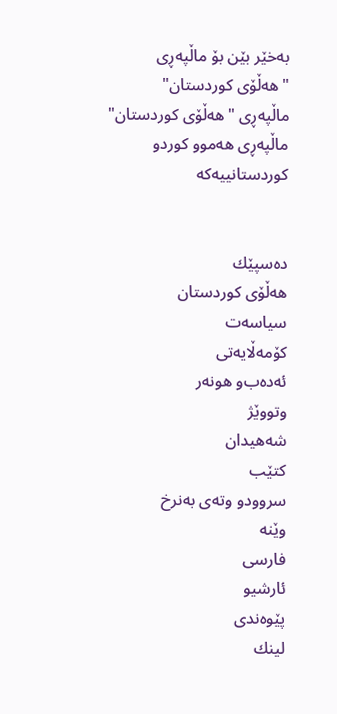بەخێر بێن بۆ ماڵپەڕی‌ "هەڵۆی‌ كوردستان"                                ماڵپەڕی‌ "هەڵۆی‌ كوردستان" ماڵپەڕی‌ هەموو كورد‌و كوردستانییەكە


ده‌سپێك
هه‌ڵۆی‌ كوردستان
سیاسه‌ت
كۆمه‌ڵایه‌تی‌
ئه‌ده‌ب‌و هونه‌ر
وتووێژ
شه‌هیدان
كتێب
سروود‌و وته‌ی‌ به‌نرخ
وێنه
فارسی
ئارشیو
پێوه‌ندی‌
لینك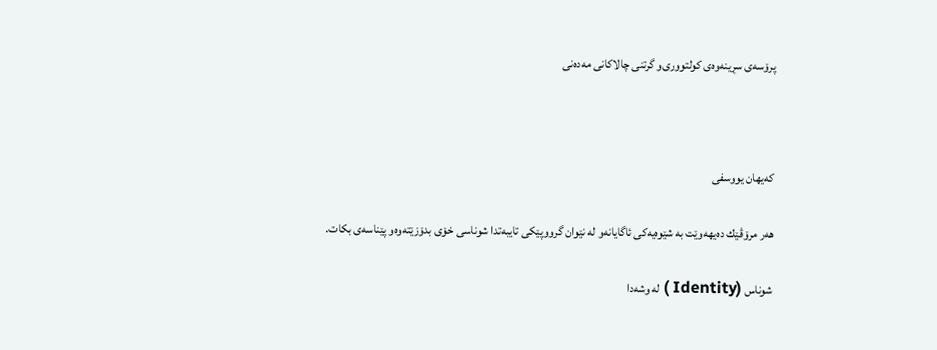پرۆسه‌ی‌ سڕینه‌وه‌ی‌ كولتووری‌‌و گرتنی‌ چالاكانی‌ مه‌ده‌نی



كه‌یهان یووسفی‌

هه‌ر مرۆڤێك ده‌یهه‌وێت به‌ شێوه‌یه‌كی‌ ئاگایانه‌‌و له‌ نێوان گرووپێكی‌ تایبه‌تدا شوناسی‌ خۆی‌ بدۆزێته‌وه‌‌و پێناسه‌ی‌ بكات.

شوناس (Identity ) له‌ وشه‌دا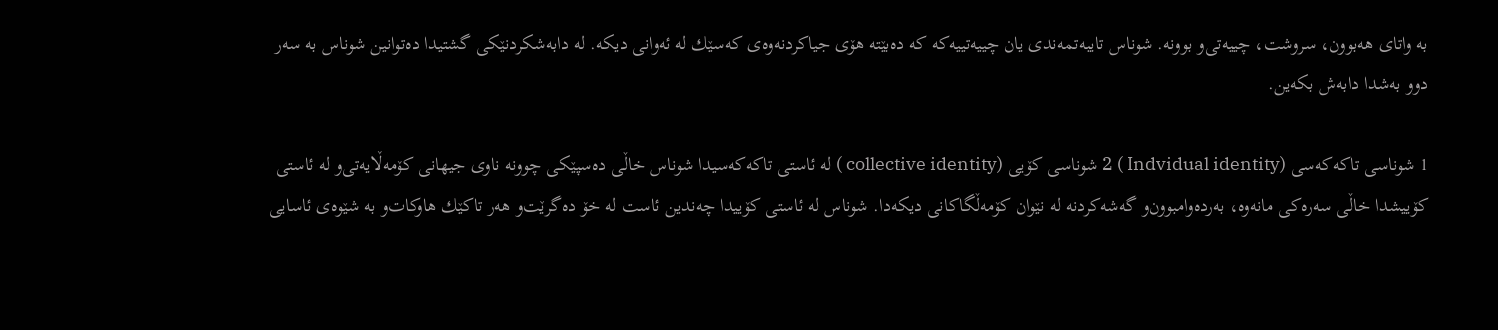به‌ واتای‌ هه‌بوون، سروشت، چییه‌تی‌‌و بوونه‌. شوناس تایبه‌تمه‌ندی‌ یان چییه‌تییه‌كه‌ كه‌ ده‌بێته‌ هۆی‌ جیاكردنه‌وه‌ی‌ كه‌سێك له‌ ئه‌وانی‌ دیكه‌. له‌ دابه‌شكردنێكی‌ گشتیدا ده‌توانین شوناس به‌ سه‌ر دوو به‌شدا دابه‌ش بكه‌ین.

1 شوناسی‌ تاكه‌كه‌سی‌ (Indvidual identity ) 2 شوناسی‌ كۆیی‌ (collective identity ) له‌ ئاستی‌ تاكه‌كه‌سیدا شوناس خاڵی‌ ده‌سپێكی‌ چوونه‌ ناوی‌ جیهانی‌ كۆمه‌ڵایه‌تی‌‌و له‌ ئاستی‌ كۆییشدا خاڵی‌ سه‌ره‌كی‌ مانه‌وه‌، به‌رده‌وامبوون‌و گه‌شه‌كردنه‌ له‌ نێوان كۆمه‌ڵگاكانی‌ دیكه‌دا. شوناس له‌ ئاستی‌ كۆییدا چه‌ندین ئاست له‌ خۆ ده‌گرێت‌و هه‌ر تاكێك هاوكات‌و به‌ شێوه‌ی‌ ئاسایی‌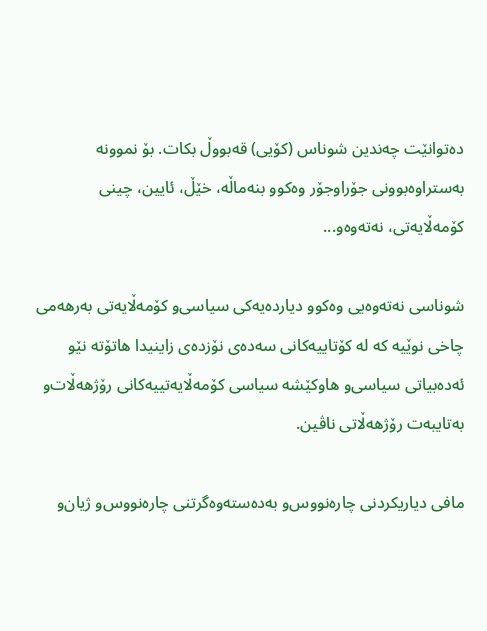ده‌توانێت چه‌ندین شوناس (كۆیی‌) قه‌بووڵ‌ بكات. بۆ نموونه‌ به‌ستراوه‌بوونی‌ جۆراوجۆر وه‌كوو بنه‌ماڵه‌، خێڵ‌، ئایین، چینی‌ كۆمه‌ڵایه‌تی‌، نه‌ته‌وه‌‌و...

شوناسی‌ نه‌ته‌وه‌یی‌ وه‌كوو دیارده‌یه‌كی‌ سیاسی‌‌و كۆمه‌ڵایه‌تی‌ به‌رهه‌می‌ چاخی‌ نوێیه‌ كه‌ له‌ كۆتاییه‌كانی‌ سه‌ده‌ی‌ نۆزده‌ی‌ زاینیدا هاتۆته‌ نێو ئه‌ده‌بیاتی‌ سیاسی‌‌و هاوكێشه‌ سیاسی‌ كۆمه‌ڵایه‌تییه‌كانی‌ رۆژهه‌ڵات‌و به‌تایبه‌ت رۆژهه‌ڵاتی‌ ناڤین.

مافی‌ دیاریكردنی‌ چاره‌نووس‌و به‌ده‌سته‌وه‌گرتنی‌ چاره‌نووس‌و ژیان‌و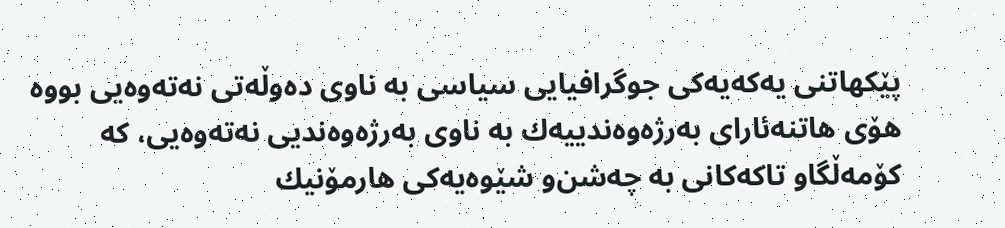پێكهاتنی‌ یه‌كه‌یه‌كی‌ جوگرافیایی‌ سیاسی‌ به‌ ناوی‌ ده‌وڵه‌تی‌ نه‌ته‌وه‌یی‌ بووه‌ هۆی‌ هاتنه‌ئارای‌ به‌رژه‌وه‌ندییه‌ك به‌ ناوی‌ به‌رژه‌وه‌ندیی‌ نه‌ته‌وه‌یی‌، كه‌ كۆمه‌ڵگاو تاكه‌كانی‌ به‌ چه‌شن‌و شێوه‌یه‌كی‌ هارمۆنیك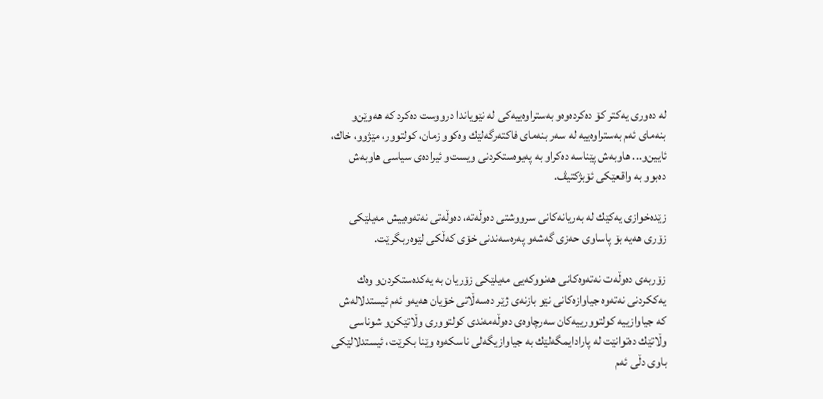له‌ ده‌وری‌ یه‌كتر كۆ ده‌كرده‌وه‌‌و به‌ستراوه‌ییه‌كی‌ له‌ نێویاندا درووست ده‌كرد كه‌ هه‌وێن‌و بنه‌مای‌ ئه‌م به‌ستراوه‌ییه‌ له‌ سه‌ر بنه‌مای‌ فاكته‌رگه‌لێك وه‌كوو زمان، كولتوور، مێژوو، خاك، ئایین‌و... هاوبه‌ش پێناسه‌ ده‌كراو به‌ په‌یوه‌ستكردنی‌ ویست‌و ئیراده‌ی‌ سیاسی‌ هاوبه‌ش ده‌بوو به‌ واقعێكی‌ ئۆبژكتیڤ.

زێده‌خوازی‌ یه‌كێك له‌ به‌ریانه‌كانی‌ سرووشتی‌ ده‌وڵه‌ته‌، ده‌وڵه‌تی‌ نه‌ته‌وه‌ییش مه‌یلێكی‌ زۆری‌ هه‌یه‌ بۆ پاساوی‌ حه‌زی‌ گه‌شه‌‌و په‌ره‌سه‌ندنی‌ خۆی‌ كه‌ڵكی‌ لێوه‌ربگرێت.

زۆربه‌ی‌ ده‌وڵه‌ت نه‌ته‌وه‌كانی‌ هه‌نووكه‌یی‌ مه‌یلێكی‌ زۆریان به‌ یه‌كده‌ستكردن‌و وه‌ك یه‌ككردنی‌ نه‌ته‌وه‌ جیاوازه‌كانی‌ نێو بازنه‌ی‌ ژێر ده‌سه‌ڵاتی‌ خۆیان هه‌یه‌‌و ئه‌م ئیستدلاله‌ش كه‌ جیاوازییه‌ كولتوورییه‌كان سه‌رچاوه‌ی‌ ده‌وڵه‌مه‌ندی‌ كولتووری‌ وڵاتێكن‌و شوناسی‌ وڵاتێك ده‌توانێت له‌ پارادایمگه‌لێك به‌ جیاوازیگه‌لی‌ ناسكه‌وه‌ وێنا بكرێت، ئیستدلالێكی‌ باوی‌ دڵی‌ ئه‌م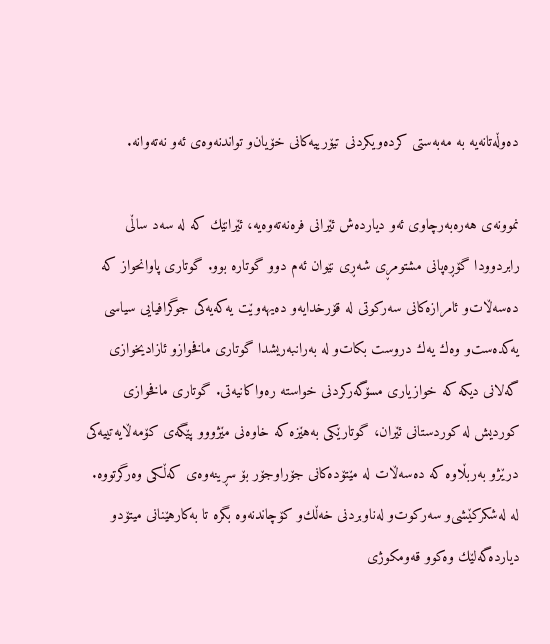ده‌وڵه‌تانه‌یه‌ به‌ مه‌به‌ستی‌ كرده‌ویكردنی‌ تیۆرییه‌كانی‌ خۆیان‌و تواندنه‌وه‌ی‌ ئه‌و نه‌ته‌وانه‌.

نموونه‌ی‌ هه‌ره‌به‌رچاوی‌ ئه‌و دیارده‌ش ئێرانی‌ فره‌نه‌ته‌وه‌یه‌، ئێرانێك كه‌ له‌ سه‌د ساڵی‌ رابردوودا گۆڕه‌پانی‌ مشتومڕی‌ شه‌ڕی‌ نێوان ئه‌م دوو گوتاره‌ بوو. گوتاری‌ پاوانحواز كه‌ ده‌سه‌ڵات‌و ئامرازه‌كانی‌ سه‌ركوتی‌ له‌ قۆرخدایه‌‌و ده‌یهه‌وێت یه‌كه‌یه‌كی‌ جوگرافیایی‌ سیاسی‌ یه‌كده‌ست‌و وه‌ك یه‌ك دروست بكات‌و له‌ به‌رانبه‌ریشدا گوتاری‌ مافخواز‌و ئازادیخوازی‌ گه‌لانی‌ دیكه‌ كه‌ خوازیاری‌ مسۆگه‌ركردنی‌ خواسته‌ ره‌واكانیه‌تی‌. گوتاری‌ مافخوازی‌ كوردیش له‌ كوردستانی‌ ئێران، گوتارێكی‌ به‌هێزه‌ كه‌ خاوه‌نی‌ مێژوو‌و پێگه‌ی‌ كۆمه‌ڵایه‌تییه‌كی‌ درێژ‌و به‌ربڵاوه‌ كه‌ ده‌سه‌ڵات له‌ مێتۆده‌كانی‌ جۆراوجۆر بۆ سڕینه‌وه‌ی‌ كه‌ڵكی‌ وه‌رگرتووه‌. له‌ له‌شكركێشی‌‌و سه‌ركوت‌و له‌ناوبردنی‌ خه‌ڵك‌و كۆچاندنه‌وه‌ بگره‌ تا به‌كارهێنانی‌ میتۆد‌و دیارده‌گه‌لێك وه‌كوو قه‌ومكوژی‌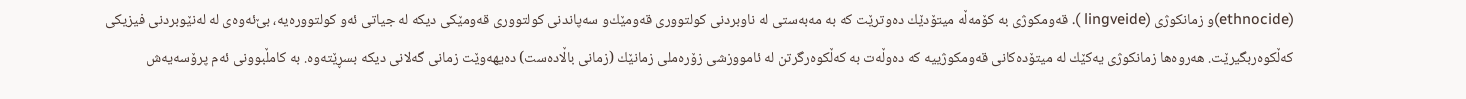(ethnocide)و زمانكوژی‌ (lingveide ). قه‌ومكوژی‌ به‌ كۆمه‌ڵه‌ میتۆدێك ده‌وترێت كه‌ به‌ مه‌به‌ستی‌ له‌ ناوبردنی‌ كولتووری‌ قه‌ومێك‌و سه‌پاندنی‌ كولتووری‌ قه‌ومێكی‌ دیكه‌ له‌ جیاتی‌ ئه‌و كولتووره‌یه‌، بێ‌ئه‌وه‌ی‌ له‌ له‌نێوبردنی‌ فیزیكی‌ كه‌ڵكوه‌ربگیرێت. هه‌روه‌ها زمانكوژی‌ یه‌كێك له‌ میتۆده‌كانی‌ قه‌ومكوژییه‌ كه‌ ده‌وڵه‌ت به‌ كه‌ڵكوه‌رگرتن له‌ ئامووزشی‌ زۆره‌ملی‌ زمانێك (زمانی‌ باڵاده‌ست) ده‌یهه‌وێت زمانی‌ گه‌لانی‌ دیكه‌ بسڕێته‌وه‌. به‌ كامڵبوونی‌ ئه‌م پرۆسه‌یه‌ش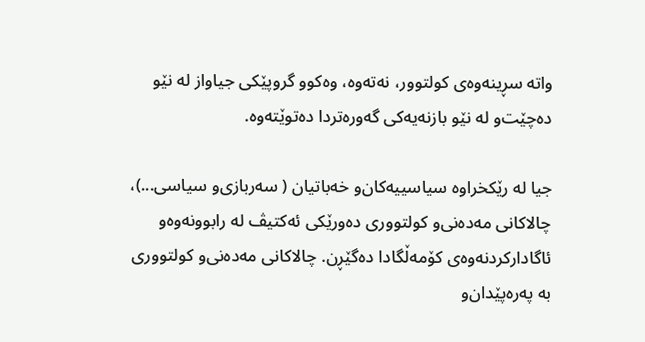واته‌ سڕینه‌وه‌ی‌ كولتوور، نه‌ته‌وه‌، وه‌كوو گروپێكی‌ جیاواز له‌ نێو ده‌چێت‌و له‌ نێو بازنه‌یه‌كی‌ گه‌وره‌تردا ده‌توێته‌وه‌.

جیا له‌ رێكخراوه‌ سیاسییه‌كان‌و خه‌باتیان ( سه‌ربازی‌‌و سیاسی‌...)، چالاكانی‌ مه‌ده‌نی‌‌و كولتووری‌ ده‌ورێكی‌ ئه‌كتیڤ له‌ رابوونه‌وه‌‌و ئاگاداركردنه‌وه‌ی‌ كۆمه‌ڵگادا ده‌گێڕن. چالاكانی‌ مه‌ده‌نی‌‌و كولتووری‌ به‌ په‌ره‌پێدان‌و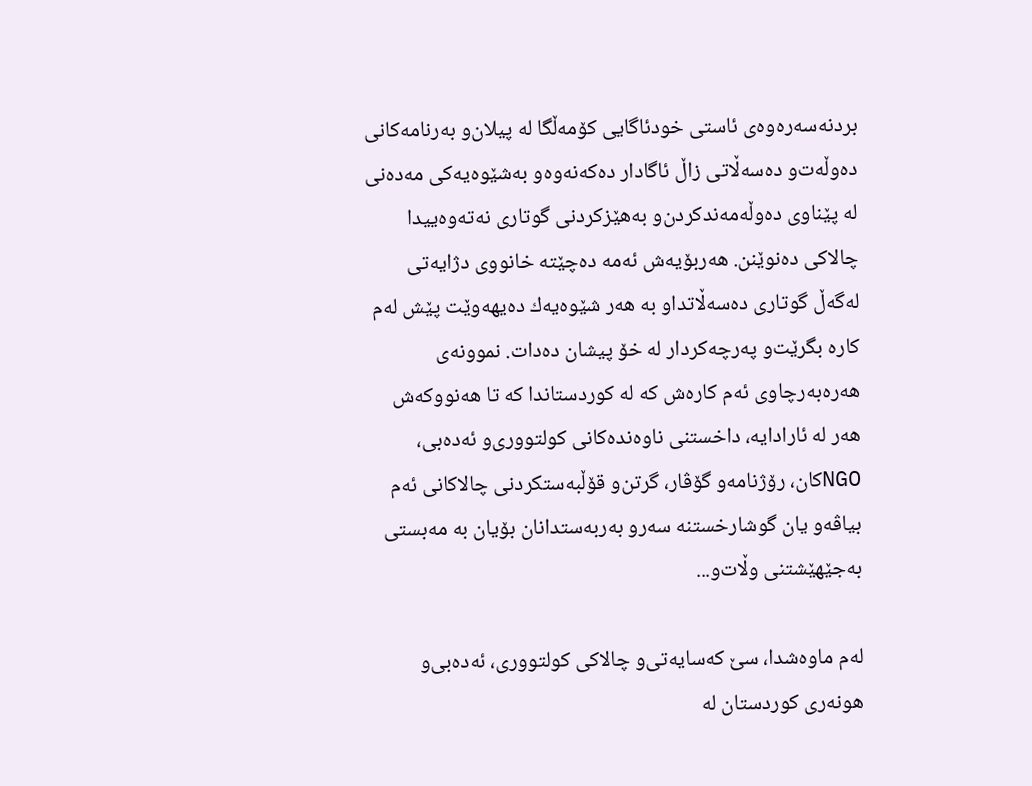بردنه‌سه‌ره‌وه‌ی‌ ئاستی‌ خودئاگایی‌ كۆمه‌ڵگا له‌ پیلان‌و به‌رنامه‌كانی‌ ده‌وڵه‌ت‌و ده‌سه‌ڵاتی‌ زاڵ‌ ئاگادار ده‌كه‌نه‌وه‌‌و به‌شێوه‌یه‌كی‌ مه‌ده‌نی‌ له‌ پێناوی‌ ده‌وڵه‌مه‌ندكردن‌و به‌هێزكردنی‌ گوتاری‌ نه‌ته‌وه‌ییدا چالاكی‌ ده‌نوێنن. هه‌ربۆیه‌ش ئه‌مه‌ ده‌چێته‌ خانووی‌ دژایه‌تی‌ له‌گه‌ڵ‌ گوتاری‌ ده‌سه‌ڵاتدا‌و به‌ هه‌ر شێوه‌یه‌ك ده‌یهه‌وێت پێش له‌م كاره‌ بگرێت‌و په‌رچه‌كردار له‌ خۆ پیشان ده‌دات. نموونه‌ی‌ هه‌ره‌به‌رچاوی‌ ئه‌م كاره‌ش كه‌ له‌ كوردستاندا كه‌ تا هه‌نووكه‌ش هه‌ر له‌ ئارادایه‌، داخستنی‌ ناوه‌نده‌كانی‌ كولتووری‌‌و ئه‌ده‌بی‌، NGOكان، رۆژنامه‌‌و گۆڤار، گرتن‌و قۆڵبه‌ستكردنی‌ چالاكانی‌ ئه‌م بیاڤه‌‌و یان گوشارخستنه‌ سه‌ر‌و به‌ربه‌ستدانان بۆیان به‌ مه‌بستی‌ به‌جێهێشتنی‌ وڵات‌و...

له‌م ماوه‌شدا، سێ‌ كه‌سایه‌تی‌‌و چالاكی‌ كولتووری‌، ئه‌ده‌بی‌‌و هونه‌ری‌ كوردستان له‌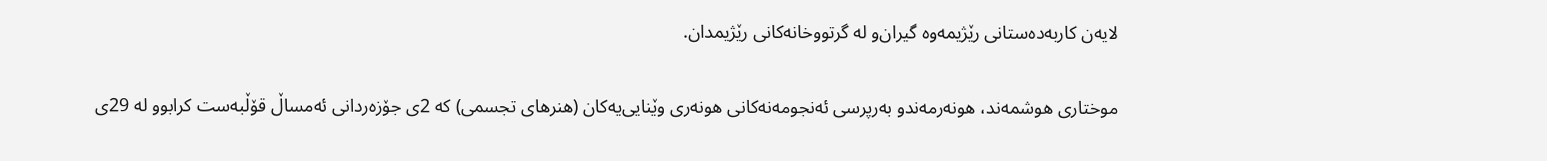لایه‌ن كاربه‌ده‌ستانی‌ رێژیمه‌وه‌ گیران‌و له‌ گرتووخانه‌كانی‌ رێژیمدان.

موختاری‌ هوشمه‌ند، هونه‌رمه‌ند‌و به‌رپرسی‌ ئه‌نجومه‌نه‌كانی‌ هونه‌ری‌ وێنایی‌‌یه‌كان (هنرهای‌ تجسمی‌) كه‌ 2ی‌ جۆزه‌ردانی‌ ئه‌مساڵ‌ قۆڵبه‌ست كرابوو له‌ 29ی‌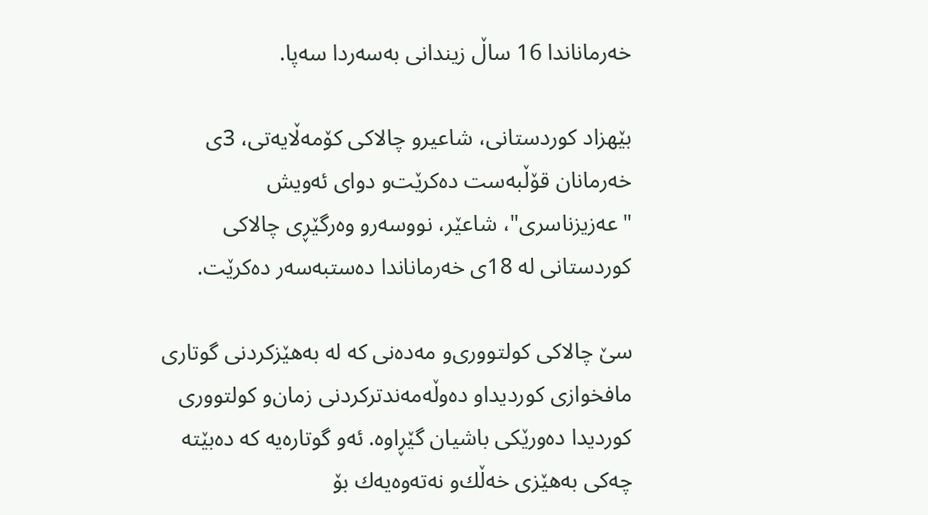خه‌رماناندا 16 ساڵ زیندانی‌ به‌سه‌ردا سه‌پا.

بێهزاد كوردستانی‌، شاعیر‌و چالاكی‌ كۆمه‌ڵایه‌تی‌، 3ی‌ خه‌رمانان قۆڵبه‌ست ده‌كرێت‌و دوای‌ ئه‌ویش "عه‌زیزناسری‌"، شاعێر، نووسه‌ر‌و وه‌رگێڕی‌ چالاكی‌ كوردستانی‌ له‌ 18ی‌ خه‌رماناندا ده‌ستبه‌سه‌ر ده‌كرێت.

سێ‌ چالاكی‌ كولتووری‌‌و مه‌ده‌نی‌ كه‌ له‌ به‌هێزكردنی‌ گوتاری‌ مافخوازی‌ كوردیدا‌و ده‌وڵه‌مه‌ندتركردنی‌ زمان‌و كولتووری‌ كوردیدا ده‌ورێكی‌ باشیان گێڕاوه‌. ئه‌و گوتاره‌یه‌ كه‌ ده‌بێته‌ چه‌كی‌ به‌هێزی‌ خه‌ڵك‌و نه‌ته‌وه‌یه‌ك بۆ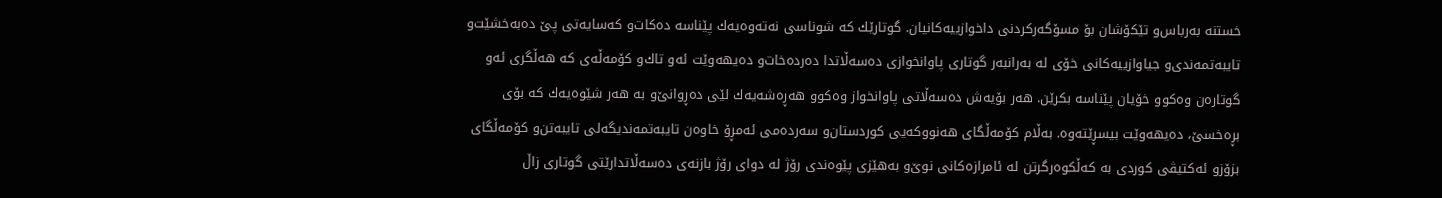خستنه‌ به‌رباس‌و تێكۆشان بۆ مسۆگه‌ركردنی‌ داخوازییه‌كانیان. گوتارێك كه‌ شوناسی‌ نه‌ته‌وه‌یه‌ك پێناسه‌ ده‌كات‌و كه‌سایه‌تی‌ پێ‌ ده‌به‌خشێت‌و تایبه‌تمه‌ندی‌‌و جیاوازییه‌كانی‌ خۆی‌ له‌ به‌رانبه‌ر گوتاری‌ پاوانخوازی‌ ده‌سه‌ڵاتدا ده‌رده‌خات‌و ده‌یهه‌وێت ئه‌و تاك‌و كۆمه‌ڵه‌ی‌ كه‌ هه‌ڵگری‌ ئه‌و گوتاره‌ن وه‌كوو خۆیان پێناسه‌ بكرێن. هه‌ر بۆیه‌ش ده‌سه‌ڵاتی‌ پاوانخواز وه‌كوو هه‌ڕه‌شه‌یه‌ك لێی‌ ده‌ڕوانێ‌‌و به‌ هه‌ر شێوه‌یه‌ك كه‌ بۆی‌ بڕه‌خسێ‌، ده‌یهه‌وێت بیسڕێته‌وه‌. به‌ڵام كۆمه‌ڵگای‌ هه‌نووكه‌یی‌ كوردستان‌و سه‌رده‌می‌ ئه‌مڕۆ خاوه‌ن تایبه‌تمه‌ندیگه‌لی‌ تایبه‌تن‌و كۆمه‌ڵگای‌ بزۆز‌و ئه‌كتیڤی‌ كوردی‌ به‌ كه‌ڵكوه‌رگرتن له‌ ئامرازه‌كانی‌ نوێ‌‌و به‌هێزی‌ پێوه‌ندی‌ رۆژ له‌ دوای‌ رۆژ بازنه‌ی‌ ده‌سه‌ڵاتدارێتی‌ گوتاری‌ زاڵ‌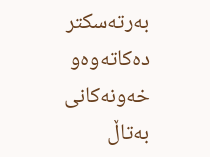به‌رته‌سكتر ده‌كاته‌وه‌‌و خه‌ونه‌كانی‌ به‌تاڵ‌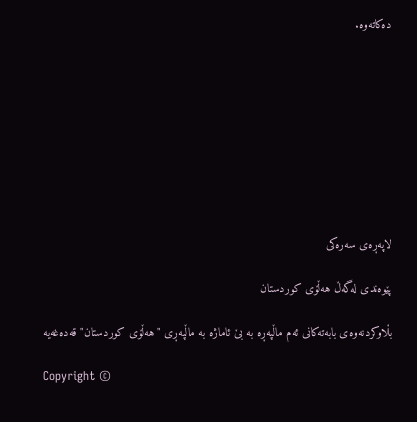ده‌كاته‌وه‌.









لاپه‌ڕه‌ی‌ سه‌ره‌كی‌

پێوه‌ندی‌ له‌گه‌ڵ‌ هه‌ڵۆی‌ كوردستان

بڵاوکردنه‌وه‌ی بابه‌ته‌کانی ئه‌م ماڵپه‌ڕه به‌ بێ ئاماژه به ماڵپه‌ڕی‌ "هه‌ڵۆی‌ كوردستان" قه‌ده‌غه‌یه

Copyright ©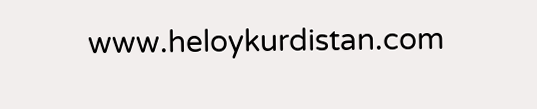www.heloykurdistan.com